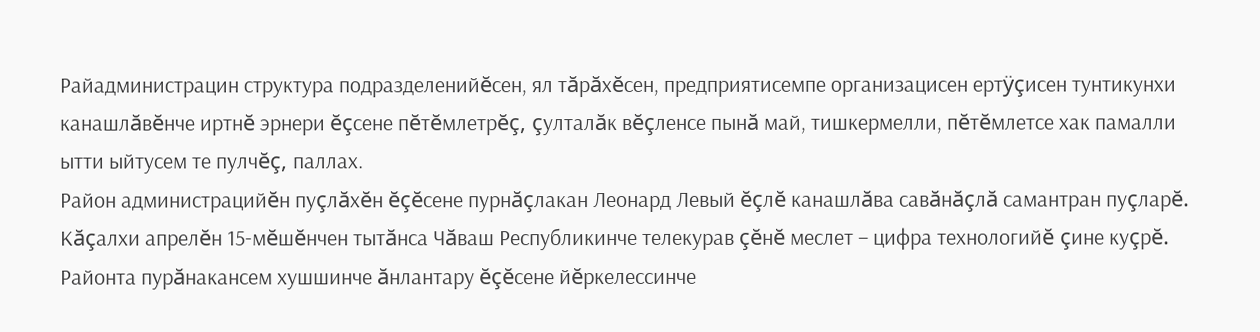Райадминистрацин структура подразделенийĕсен, ял тăрăхĕсен, предприятисемпе организацисен ертÿçисен тунтикунхи канашлăвĕнче иртнĕ эрнери ĕçсене пĕтĕмлетрĕç, çулталăк вĕçленсе пынă май, тишкермелли, пĕтĕмлетсе хак памалли ытти ыйтусем те пулчĕç, паллах.
Район администрацийĕн пуçлăхĕн ĕçĕсене пурнăçлакан Леонард Левый ĕçлĕ канашлăва савăнăçлă самантран пуçларĕ. Кăçалхи апрелĕн 15-мĕшĕнчен тытăнса Чăваш Республикинче телекурав çĕнĕ меслет – цифра технологийĕ çине куçрĕ. Районта пурăнакансем хушшинче ăнлантару ĕçĕсене йĕркелессинче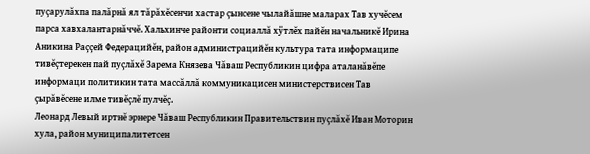пуçарулăхпа палăрнă ял тăрăхĕсенчи хастар çынсене чылайăшне маларах Тав хучĕсем парса хавхалантарнăччĕ. Хальхинче районти социаллă хÿтлĕх пайĕн начальникĕ Ирина Аникина Раççей Федерацийĕн, район администрацийĕн культура тата информаципе тивĕçтерекен пай пуçлăхĕ Зарема Князева Чăваш Республикин цифра аталанăвĕпе информаци политикин тата массăллă коммуникацисен министерствисен Тав çырăвĕсене илме тивĕçлĕ пулчĕç.
Леонард Левый иртнĕ эрнере Чăваш Республикин Правительствин пуçлăхĕ Иван Моторин хула, район муниципалитетсен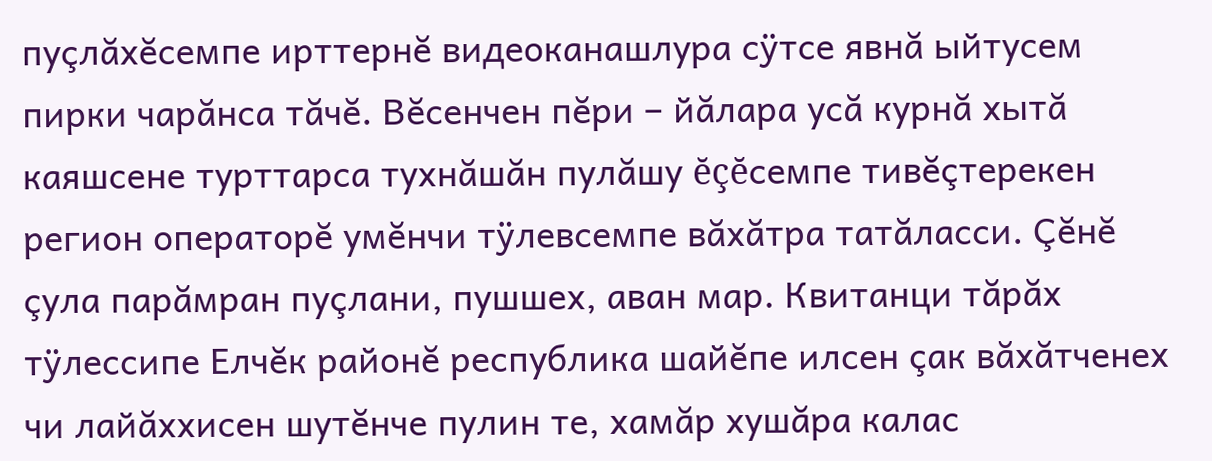пуçлăхĕсемпе ирттернĕ видеоканашлура сÿтсе явнă ыйтусем пирки чарăнса тăчĕ. Вĕсенчен пĕри – йăлара усă курнă хытă каяшсене турттарса тухнăшăн пулăшу ĕçĕсемпе тивĕçтерекен регион операторĕ умĕнчи тÿлевсемпе вăхăтра татăласси. Çĕнĕ çула парăмран пуçлани, пушшех, аван мар. Квитанци тăрăх тÿлессипе Елчĕк районĕ республика шайĕпе илсен çак вăхăтченех чи лайăххисен шутĕнче пулин те, хамăр хушăра калас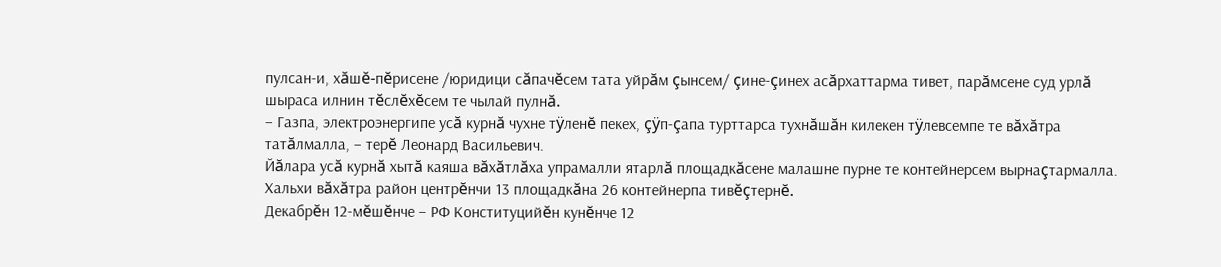пулсан-и, хăшĕ-пĕрисене /юридици сăпачĕсем тата уйрăм çынсем/ çине-çинех асăрхаттарма тивет, парăмсене суд урлă шыраса илнин тĕслĕхĕсем те чылай пулнă.
– Газпа, электроэнергипе усă курнă чухне тÿленĕ пекех, çÿп-çапа турттарса тухнăшăн килекен тÿлевсемпе те вăхăтра татăлмалла, – терĕ Леонард Васильевич.
Йăлара усă курнă хытă каяша вăхăтлăха упрамалли ятарлă площадкăсене малашне пурне те контейнерсем вырнаçтармалла. Хальхи вăхăтра район центрĕнчи 13 площадкăна 26 контейнерпа тивĕçтернĕ.
Декабрĕн 12-мĕшĕнче – РФ Конституцийĕн кунĕнче 12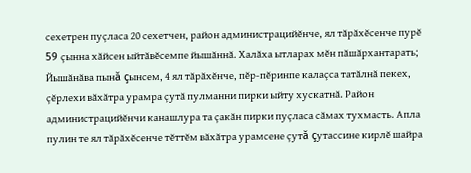сехетрен пуçласа 20 сехетчен, район администрацийĕнче, ял тăрăхĕсенче пурĕ 59 çынна хăйсен ыйтăвĕсемпе йышăннă. Халăха ытларах мĕн пăшăрхантарать; Йышăнăва пынă çынсем, 4 ял тăрăхĕнче, пĕр-пĕринпе калаçса татăлнă пекех, çĕрлехи вăхăтра урамра çутă пулманни пирки ыйту хускатнă. Район администрацийĕнчи канашлура та çакăн пирки пуçласа сăмах тухмасть. Апла пулин те ял тăрăхĕсенче тĕттĕм вăхăтра урамсене çутă çутассине кирлĕ шайра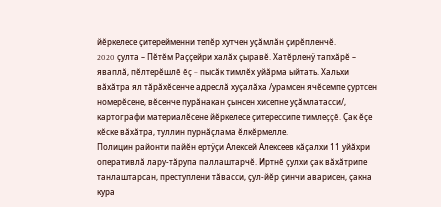йĕркелесе çитерейменни тепĕр хутчен уçăмлăн çирĕпленчĕ.
2020 çулта – Пĕтĕм Раççейри халăх çыравĕ. Хатĕрленÿ тапхăрĕ – яваплă, пĕлтерĕшлĕ ĕç – пысăк тимлĕх уйăрма ыйтать. Хальхи вăхăтра ял тăрăхĕсенче адреслă хуçалăха /урамсен ячĕсемпе çуртсен номерĕсене, вĕсенче пурăнакан çынсен хисепне уçăмлатасси/, картографи материалĕсене йĕркелесе çитерессипе тимлеççĕ. Çак ĕçе кĕске вăхăтра, туллин пурнăçлама ĕлкĕрмелле.
Полицин районти пайĕн ертÿçи Алексей Алексеев кăçалхи 11 уйăхри оперативлă лару-тăрупа паллаштарчĕ. Иртнĕ çулхи çак вăхăтрипе танлаштарсан, преступлени тăвасси, çул-йĕр çинчи аварисен, çакна кура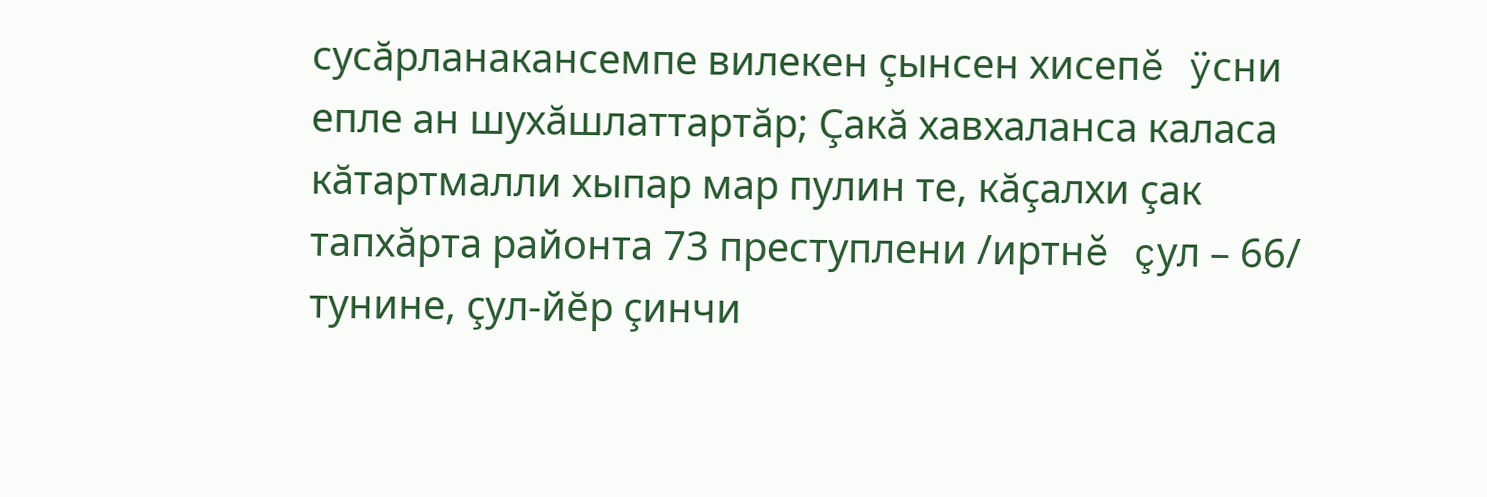сусăрланакансемпе вилекен çынсен хисепĕ ÿсни епле ан шухăшлаттартăр; Çакă хавхаланса каласа кăтартмалли хыпар мар пулин те, кăçалхи çак тапхăрта районта 73 преступлени /иртнĕ çул – 66/ тунине, çул-йĕр çинчи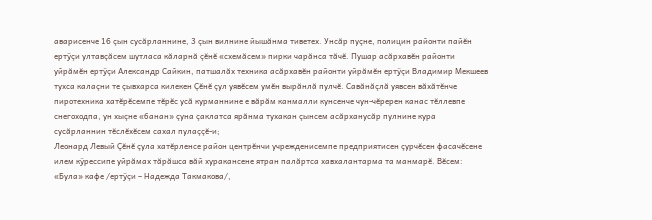аварисенче 16 çын сусăрланнине, 3 çын вилнине йышăнма тиветех. Унсăр пуçне, полицин районти пайĕн ертÿçи ултавçăсем шутласа кăларнă çĕнĕ «схемăсем» пирки чарăнса тăчĕ. Пушар асăрхавĕн районти уйрăмĕн ертÿçи Александр Сайкин, патшалăх техника асăрхавĕн районти уйрăмĕн ертÿçи Владимир Мекшеев тухса калаçни те çывхарса килекен Çĕнĕ çул уявĕсем умĕн вырăнлă пулчĕ. Савăнăçлă уявсен вăхăтĕнче пиротехника хатĕрĕсемпе тĕрĕс усă курманнине е вăрăм канмалли кунсенче чун-чĕререн канас тĕллевпе снегоходпа, ун хыçне «банан» çуна çаклатса ярăнма тухакан çынсем асăрханусăр пулнине кура сусăрланнин тĕслĕхĕсем сахал пулаççĕ-и;
Леонард Левый Çĕнĕ çула хатĕрленсе район центрĕнчи учрежденисемпе предприятисен çурчĕсен фасачĕсене илем кÿрессипе уйрăмах тăрăшса вăй хуракансене ятран палăртса хавхалантарма та манмарĕ. Вĕсем: «Була» кафе /ертÿçи – Надежда Такмакова/,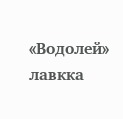«Водолей» лавкка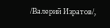/Валерий Изратов/,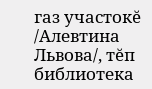газ участокĕ /Алевтина Львова/, тĕп библиотека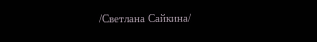/Светлана Сайкина/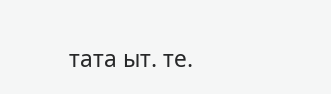тата ыт. те.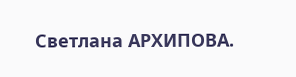Светлана АРХИПОВА.